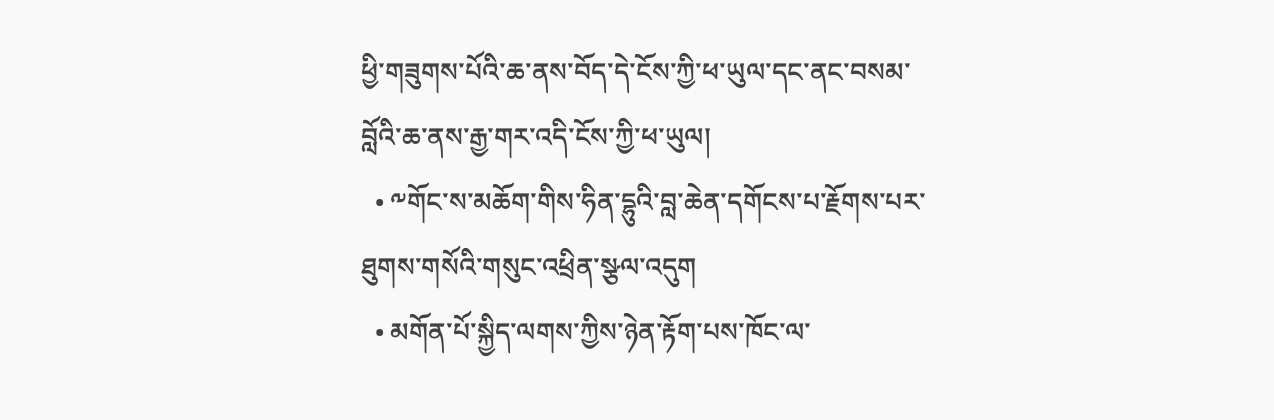ཕྱི་གཟུགས་པོའི་ཆ་ནས་བོད་དེ་ངོས་ཀྱི་ཕ་ཡུལ་དང་ནང་བསམ་བློའི་ཆ་ནས་རྒྱ་གར་འདི་ངོས་ཀྱི་ཕ་ཡུལ།
  • ༸གོང་ས་མཆོག་གིས་ཧིན་དྷུའི་བླ་ཆེན་དགོངས་པ་རྗོགས་པར་ཐུགས་གསོའི་གསུང་འཕྲིན་སྩལ་འདུག
  • མགོན་པོ་སྐྱིད་ལགས་ཀྱིས་ཉེན་རྟོག་པས་ཁོང་ལ་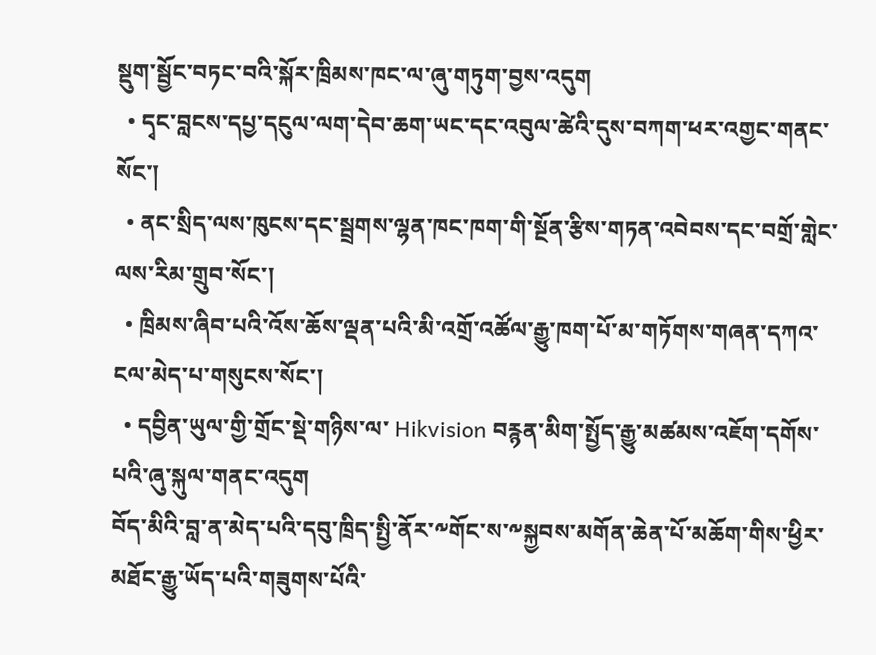སྡུག་སྦྱོང་བཏང་བའི་སྐོར་ཁྲིམས་ཁང་ལ་ཞུ་གཏུག་བྱས་འདུག
  • དྭང་བླངས་དཔྱ་དངུལ་ལག་དེབ་ཆག་ཡང་དང་འབུལ་ཚེའི་དུས་བཀག་ཕར་འགྱང་གནང་སོང་།
  • ནང་སྲིད་ལས་ཁུངས་དང་སྦྲགས་ལྷན་ཁང་ཁག་གི་སྔོན་རྩིས་གཏན་འབེབས་དང་བགྲོ་གླེང་ལས་རིམ་གྲུབ་སོང་།
  • ཁྲིམས་ཞིབ་པའི་འོས་ཆོས་ལྡན་པའི་མི་འགྲོ་འཚོལ་རྒྱུ་ཁག་པོ་མ་གཏོགས་གཞན་དཀའ་ངལ་མེད་པ་གསུངས་སོང་།
  • དབྱིན་ཡུལ་གྱི་གྲོང་སྡེ་གཉིས་ལ་ Hikvision བརྙན་མིག་སྤྱོད་རྒྱུ་མཚམས་འཇོག་དགོས་པའི་ཞུ་སྐུལ་གནང་འདུག
བོད་མིའི་བླ་ན་མེད་པའི་དབུ་ཁྲིད་སྤྱི་ནོར་༸གོང་ས་༸སྐྱབས་མགོན་ཆེན་པོ་མཆོག་གིས་ཕྱིར་མཐོང་རྒྱུ་ཡོད་པའི་གཟུགས་པོའི་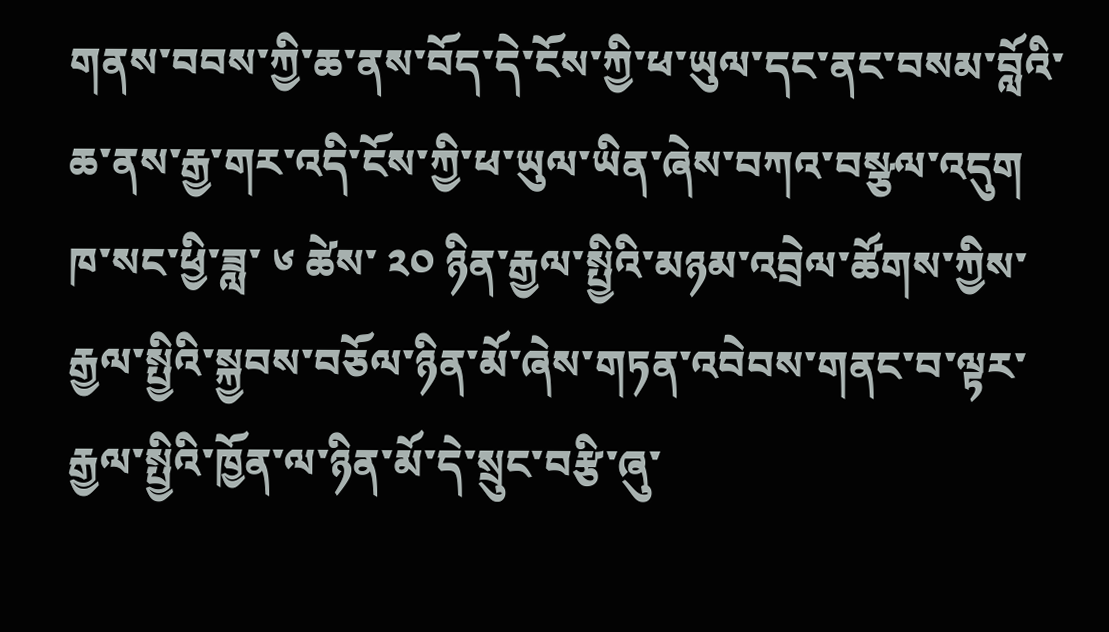གནས་བབས་ཀྱི་ཆ་ནས་བོད་དེ་ངོས་ཀྱི་ཕ་ཡུལ་དང་ནང་བསམ་བློའི་ཆ་ནས་རྒྱ་གར་འདི་ངོས་ཀྱི་ཕ་ཡུལ་ཡིན་ཞེས་བཀའ་བསྩལ་འདུག
ཁ་སང་ཕྱི་ཟླ་ ༦ ཚེས་ ༢༠ ཉིན་རྒྱལ་སྤྱིའི་མཉམ་འབྲེལ་ཚོགས་ཀྱིས་རྒྱལ་སྤྱིའི་སྐྱབས་བཅོལ་ཉིན་མོ་ཞེས་གཏན་འབེབས་གནང་བ་ལྟར་རྒྱལ་སྤྱིའི་ཁྱོན་ལ་ཉིན་མོ་དེ་སྲུང་བརྩི་ཞུ་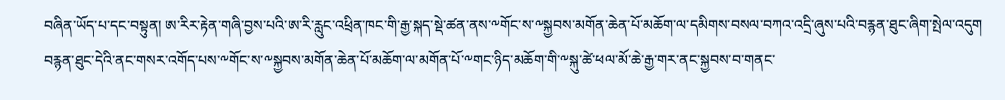བཞིན་ཡོད་པ་དང་བསྟུན། ཨ་རིར་རྟེན་གཞི་བྱས་པའི་ཨ་རི་རླུང་འཕྲིན་ཁང་གི་རྒྱ་སྐད་སྡེ་ཚན་ནས་༸གོང་ས་༸སྐྱབས་མགོན་ཆེན་པོ་མཆོག་ལ་དམིགས་བསལ་བཀའ་འདྲི་ཞུས་པའི་བརྙན་ཐུང་ཞིག་སྤེལ་འདུག བརྙན་ཐུང་དེའི་ནང་གསར་འགོད་པས་༸གོང་ས་༸སྐྱབས་མགོན་ཆེན་པོ་མཆོག་ལ་མགོན་པོ་༸གང་ཉིད་མཆོག་གི་༸སྐུ་ཚེ་ཕལ་མོ་ཆེ་རྒྱ་གར་ནང་སྐྱབས་བ་གནང་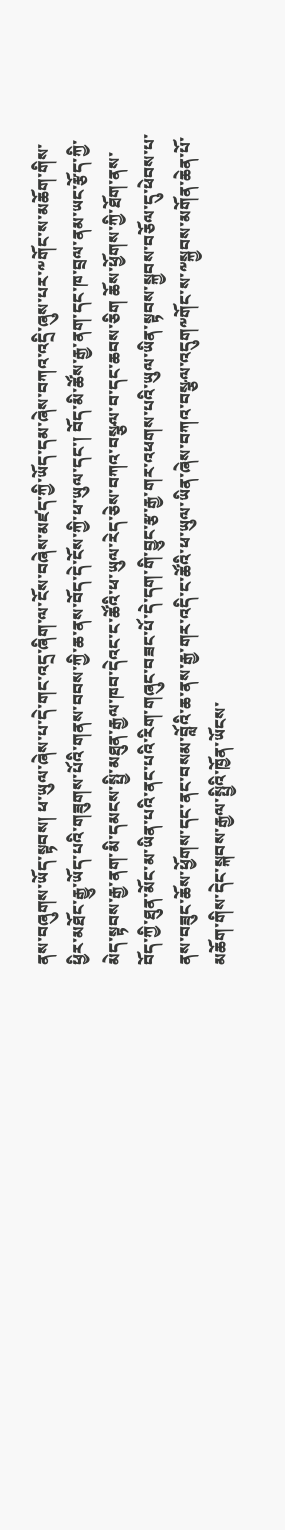ནས་བཞུགས་ཡོད་སྟབས། ཕ་ཡུལ་ཞེས་པ་དེ་གང་འདྲ་ཞིག་ལ་ངོས་བཞེས་མཛད་ཀྱི་ཡོད་དམ་ཞེས་བཀའ་འདྲི་ཞུས་པར་༸གོང་ས་མཆོག་གིས་ཕྱིར་མཐོང་རྒྱུ་ཡོད་པའི་གཟུགས་པོའི་གནས་བབས་ཀྱི་ཆ་ནས་བོད་དེ་ངོས་ཀྱི་ཕ་ཡུལ་དང་། བོད་མི་ཚོས་རྒྱ་ནག་དང་ཁ་བྲལ་ནམ་ཡང་རྩོད་ཀྱི་མེད་སྟབས་རྒྱ་ནག་མི་དམངས་སྤྱི་མཐུན་རྒྱལ་ཁབ་དེའང་ང་ཚོའི་ཕ་ཡུལ་རེད་ཅེས་བཀའ་བསྩལ་བ་དང་ཆབས་ཅིག ཆོས་ཕྱོགས་ཀྱི་ཐོག་ནས་བོད་ཀྱི་ཐུན་མོང་མ་ཡིན་པའི་ནང་པའི་རིག་གཞུང་བཟང་པོ་དེ་དག་གི་བྱུང་རྩ་རྒྱ་གར་འཕགས་པའི་ཡུལ་ཡིན་སྟབས་སྐྱབས་བཅོལ་དུ་ཕེབས་པ་ནས་བཟུང་ཆོས་ཕྱོགས་དང་ནང་བསམ་བློའི་ཆ་ནས་རྒྱ་གར་འདི་ང་ཚོའི་ཕ་ཡུལ་ཡིན་ཞེས་བཀའ་བསྩལ་འདུག༸གོང་ས་༸སྐྱབས་མགོན་ཆེན་པོ་མཆོག་གིས་དེང་སྐབས་རྒྱལ་སྤྱིའི་ཁྱོན་ཡོངས་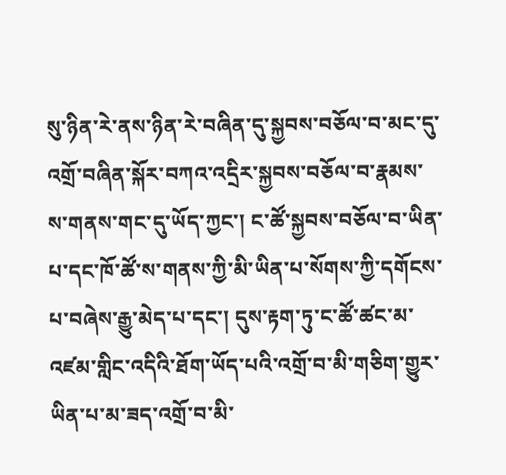སུ་ཉིན་རེ་ནས་ཉིན་རེ་བཞིན་དུ་སྐྱབས་བཅོལ་བ་མང་དུ་འགྲོ་བཞིན་སྐོར་བཀའ་འདྲིར་སྐྱབས་བཅོལ་བ་རྣམས་ས་གནས་གང་དུ་ཡོད་ཀྱང་། ང་ཚོ་སྐྱབས་བཅོལ་བ་ཡིན་པ་དང་ཁོ་ཚོ་ས་གནས་ཀྱི་མི་ཡིན་པ་སོགས་ཀྱི་དགོངས་པ་བཞེས་རྒྱུ་མེད་པ་དང་། དུས་རྟག་ཏུ་ང་ཚོ་ཚང་མ་འཛམ་གླིང་འདིའི་ཐོག་ཡོད་པའི་འགྲོ་བ་མི་གཅིག་གྱུར་ཡིན་པ་མ་ཟད་འགྲོ་བ་མི་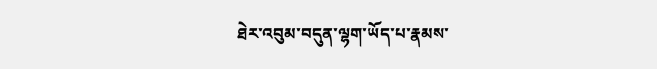ཐེར་འབུམ་བདུན་ལྷག་ཡོད་པ་རྣམས་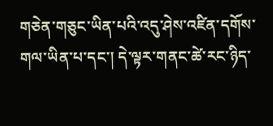གཅེན་གཅུང་ཡིན་པའི་འདུ་ཤེས་འཛིན་དགོས་གལ་ཡིན་པ་དང་། དེ་ལྟར་གནང་ཚེ་རང་ཉིད་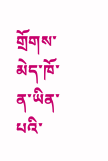གྲོགས་མེད་ཁོ་ན་ཡིན་པའི་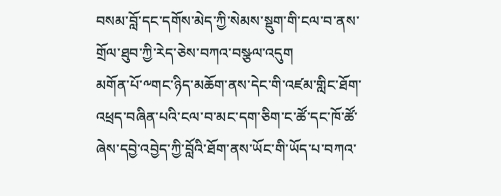བསམ་བློ་དང་དགོས་མེད་ཀྱི་སེམས་སྡུག་གི་ངལ་བ་ནས་གྲོལ་ཐུབ་ཀྱི་རེད་ཅེས་བཀའ་བསྩལ་འདུག
མགོན་པོ་༸གང་ཉིད་མཆོག་ནས་དེང་གི་འཛམ་གླིང་ཐོག་འཕྲད་བཞིན་པའི་ངལ་བ་མང་དག་ཅིག་ང་ཚོ་དང་ཁོ་ཚོ་ཞེས་དབྱེ་འབྱེད་ཀྱི་བློའི་ཐོག་ནས་ཡོང་གི་ཡོད་པ་བཀའ་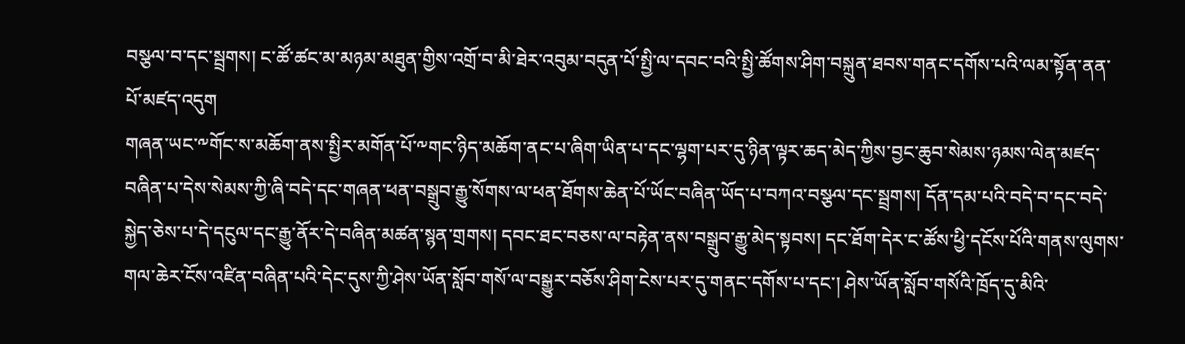བསྩལ་བ་དང་སྦྲགས། ང་ཚོ་ཚང་མ་མཉམ་མཐུན་གྱིས་འགྲོ་བ་མི་ཐེར་འབུམ་བདུན་པོ་སྤྱི་ལ་དབང་བའི་སྤྱི་ཚོགས་ཤིག་བསྐྲུན་ཐབས་གནང་དགོས་པའི་ལམ་སྟོན་ནན་པོ་མཛད་འདུག
གཞན་ཡང་༸གོང་ས་མཆོག་ནས་སྤྱིར་མགོན་པོ་༸གང་ཉིད་མཆོག་ནང་པ་ཞིག་ཡིན་པ་དང་ལྷག་པར་དུ་ཉིན་ལྟར་ཆད་མེད་ཀྱིས་བྱང་ཆུབ་སེམས་ཉམས་ལེན་མཛད་བཞིན་པ་དེས་སེམས་ཀྱི་ཞི་བདེ་དང་གཞན་ཕན་བསྒྲུབ་རྒྱུ་སོགས་ལ་ཕན་ཐོགས་ཆེན་པོ་ཡོང་བཞིན་ཡོད་པ་བཀའ་བསྩལ་དང་སྦྲགས། དོན་དམ་པའི་བདེ་བ་དང་བདེ་སྐྱེད་ཅེས་པ་དེ་དངུལ་དང་རྒྱུ་ནོར་དེ་བཞིན་མཚན་སྙན་གྲགས། དབང་ཐང་བཅས་ལ་བརྟེན་ནས་བསྒྲུབ་རྒྱུ་མེད་སྟབས། དང་ཐོག་དེར་ང་ཚོས་ཕྱི་དངོས་པོའི་གནས་ལུགས་གལ་ཆེར་ངོས་འཛིན་བཞིན་པའི་དེང་དུས་ཀྱི་ཤེས་ཡོན་སློབ་གསོ་ལ་བསྒྱུར་བཅོས་ཤིག་ངེས་པར་དུ་གནང་དགོས་པ་དང་། ཤེས་ཡོན་སློབ་གསོའི་ཁྲོད་དུ་མིའི་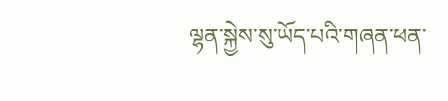ལྷན་སྐྱེས་སུ་ཡོད་པའི་གཞན་ཕན་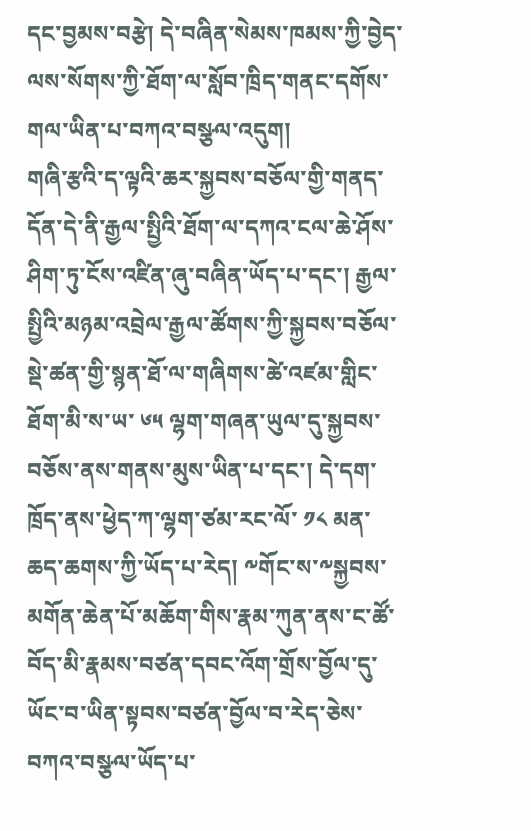དང་བྱམས་བརྩེ། དེ་བཞིན་སེམས་ཁམས་ཀྱི་བྱེད་ལས་སོགས་ཀྱི་ཐོག་ལ་སློབ་ཁྲིད་གནང་དགོས་གལ་ཡིན་པ་བཀའ་བསྩལ་འདུག།
གཞི་རྩའི་ད་ལྟའི་ཆར་སྐྱབས་བཅོལ་གྱི་གནད་དོན་དེ་ནི་རྒྱལ་སྤྱིའི་ཐོག་ལ་དཀའ་ངལ་ཆེ་ཤོས་ཤིག་ཏུ་ངོས་འཛིན་ཞུ་བཞིན་ཡོད་པ་དང་། རྒྱལ་སྤྱིའི་མཉམ་འབྲེལ་རྒྱལ་ཚོགས་ཀྱི་སྐྱབས་བཅོལ་སྡེ་ཚན་གྱི་སྙན་ཐོ་ལ་གཞིགས་ཚེ་འཛམ་གླིང་ཐོག་མི་ས་ཡ་ ༦༥ ལྷག་གཞན་ཡུལ་དུ་སྐྱབས་བཅོས་ནས་གནས་མུས་ཡིན་པ་དང་། དེ་དག་ཁྲོད་ནས་ཕྱེད་ཀ་ལྷག་ཙམ་རང་ལོ་ ༡༨ མན་ཆད་ཆགས་ཀྱི་ཡོད་པ་རེད། ༸གོང་ས་༸སྐྱབས་མགོན་ཆེན་པོ་མཆོག་གིས་རྣམ་ཀུན་ནས་ང་ཚོ་བོད་མི་རྣམས་བཙན་དབང་འོག་གྲོས་བྱོལ་དུ་ཡོང་བ་ཡིན་སྟབས་བཙན་བྱོལ་བ་རེད་ཅེས་བཀའ་བསྩལ་ཡོད་པ་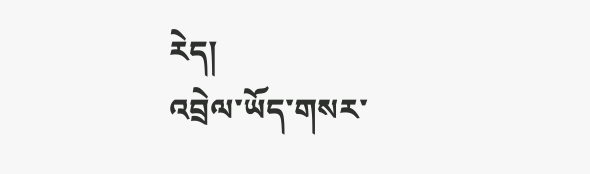རེད།
འབྲེལ་ཡོད་གསར་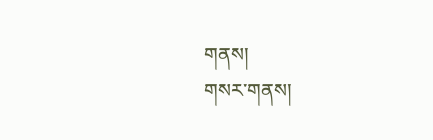གནས།
གསར་གནས།